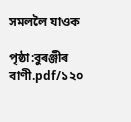সমললৈ যাওক

পৃষ্ঠা:বুৰঞ্জীৰ বাণী.pdf/১২০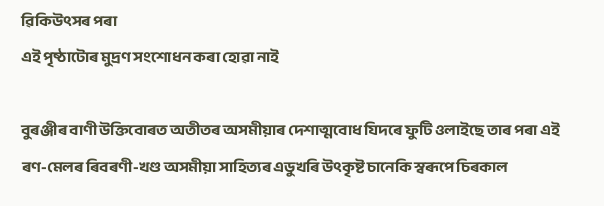ৱিকিউৎসৰ পৰা
এই পৃষ্ঠাটোৰ মুদ্ৰণ সংশোধন কৰা হোৱা নাই

বুৰঞ্জীৰ বাণী উক্তিবোৰত অতীতৰ অসমীয়াৰ দেশাত্মবোধ যিদৰে ফুটি ওলাইছে তাৰ পৰা এই ৰণ-মেলৰ ৰিবৰণী-খণ্ড অসমীয়া সাহিত্যৰ এডুখৰি উৎকৃষ্ট চানেকি স্বৰূপে চিৰকাল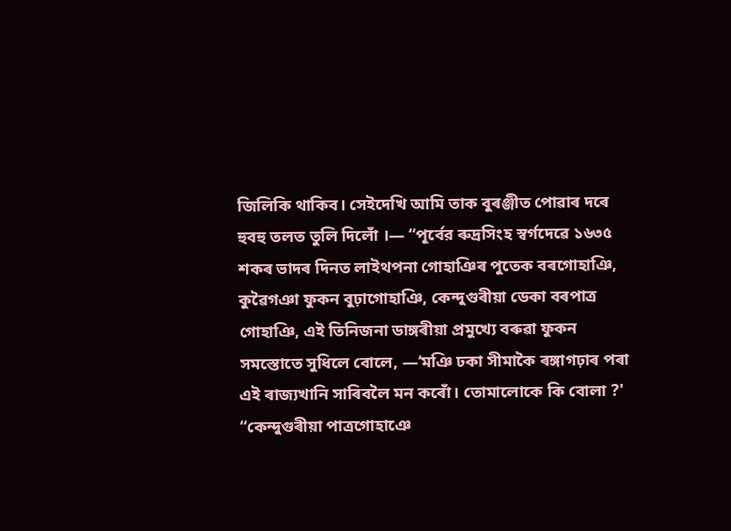জিলিকি থাকিব। সেইদেখি আমি তাক বুৰঞ্জীত পোৱাৰ দৰে হুবহু তলত তুলি দিলোঁ ।— “পূর্বের ৰুদ্ৰসিংহ স্বৰ্গদেৱে ১৬৩৫ শকৰ ভাদৰ দিনত লাইথপনা গোহাঞিৰ পুতেক বৰগোহাঞি, কুৱৈগঞা ফুকন বুঢ়াগোহাঞি, কেন্দুগুৰীয়া ডেকা বৰপাত্ৰ গোহাঞি, এই তিনিজনা ডাঙ্গৰীয়া প্ৰমুখ্যে বৰুৱা ফুকন সমস্তোতে সুধিলে বোলে, —‘মঞি ঢকা সীমাকৈ ৰঙ্গাগঢ়াৰ পৰা এই ৰাজ্যখানি সাৰিবলৈ মন কৰোঁ। তোমালোকে কি বোলা ?' “কেন্দুগুৰীয়া পাত্ৰগোহাঞে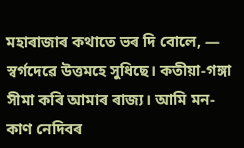মহাৰাজাৰ কথাতে ভৰ দি বোলে, — স্বৰ্গদেৱে উত্তমহে সুধিছে। কতীয়া-গঙ্গা সীমা কৰি আমাৰ ৰাজ্য। আমি মন-কাণ নেদিবৰ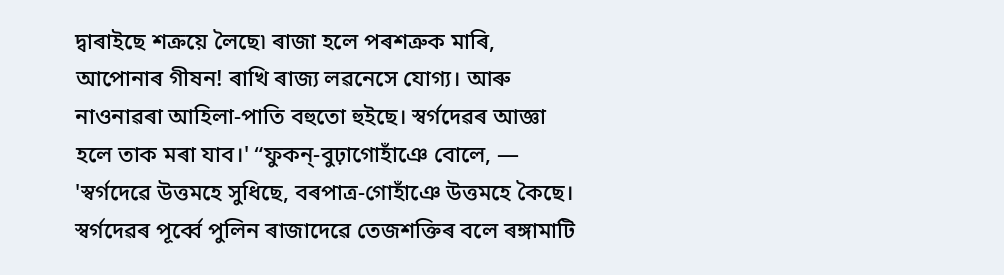দ্বাৰাইছে শক্ৰয়ে লৈছে৷ ৰাজা হলে পৰশত্ৰুক মাৰি, আপোনাৰ গীষন! ৰাখি ৰাজ্য লৱনেসে যোগ্য। আৰু নাওনাৱৰা আহিলা-পাতি বহুতো হুইছে। স্বৰ্গদেৱৰ আজ্ঞা হলে তাক মৰা যাব।' “ফুকন্-বুঢ়াগোহাঁঞে বোলে, — 'স্বৰ্গদেৱে উত্তমহে সুধিছে, বৰপাত্ৰ-গোহাঁঞে উত্তমহে কৈছে। স্বৰ্গদেৱৰ পূৰ্ব্বে পুলিন ৰাজাদেৱে তেজশক্তিৰ বলে ৰঙ্গামাটি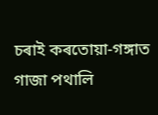চৰাই কৰতোয়া-গঙ্গাত গাজা পথালি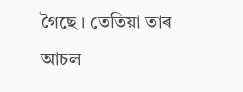গৈছে । তেতিয়া তাৰ আচল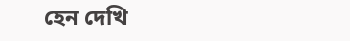হেন দেখি